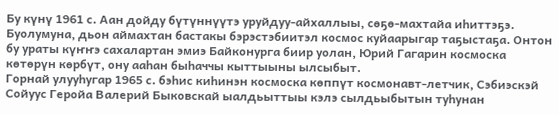Бу күнү 1961 с. Аан дойду бүтүннүүтэ уруйдуу-айхаллыы, сөҕө-махтайа иһиттэҕэ. Буолумуна, дьон аймахтан бастакы бэрэстэбиитэл космос куйаарыгар таҕыстаҕа. Онтон бу ураты күҥҥэ сахалартан эмиэ Байконурга биир уолан, Юрий Гагарин космоска көтөрүн көрбүт, ону ааһан быһаччы кыттыыны ылсыбыт.
Горнай улууһугар 1965 с. бэһис киһинэн космоска көппүт космонавт-летчик, Сэбиэскэй Сойуус Геройа Валерий Быковскай ыалдьыттыы кэлэ сылдьыбытын туһунан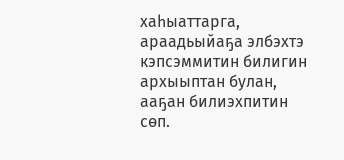хаһыаттарга, араадьыйаҕа элбэхтэ кэпсэммитин билигин архыыптан булан, ааҕан билиэхпитин сөп.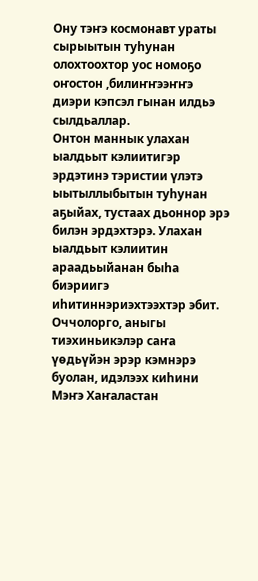Ону тэҥэ космонавт ураты сырыытын туһунан олохтоохтор уос номоҕо оҥостон ,билиҥҥээҥҥэ диэри кэпсэл гынан илдьэ сылдьаллар.
Онтон маннык улахан ыалдьыт кэлиитигэр эрдэтинэ тэристии үлэтэ ыытыллыбытын туһунан аҕыйах, тустаах дьоннор эрэ билэн эрдэхтэрэ. Улахан ыалдьыт кэлиитин араадьыйанан быһа биэриигэ иһитиннэриэхтээхтэр эбит. Оччолорго, аныгы тиэхиньикэлэр саҥа үөдьүйэн эрэр кэмнэрэ буолан, идэлээх киһини Мэҥэ Хаҥаластан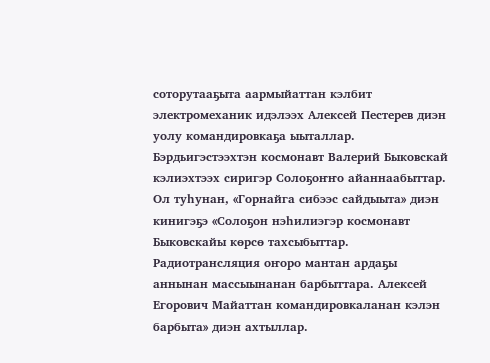соторутааҕыта аармыйаттан кэлбит электромеханик идэлээх Алексей Пестерев диэн уолу командировкаҕа ыыталлар. Бэрдьигэстээхтэн космонавт Валерий Быковскай кэлиэхтээх сиригэр Солоҕоҥҥо айаннаабыттар.
Ол туһунан, «Горнайга сибээс сайдыыта» диэн кинигэҕэ «Солоҕон нэһилиэгэр космонавт Быковскайы көрсө тахсыбыттар. Радиотрансляция оҥоро мантан ардаҕы аннынан массыынанан барбыттара. Алексей Егорович Майаттан командировкаланан кэлэн барбыта» диэн ахтыллар.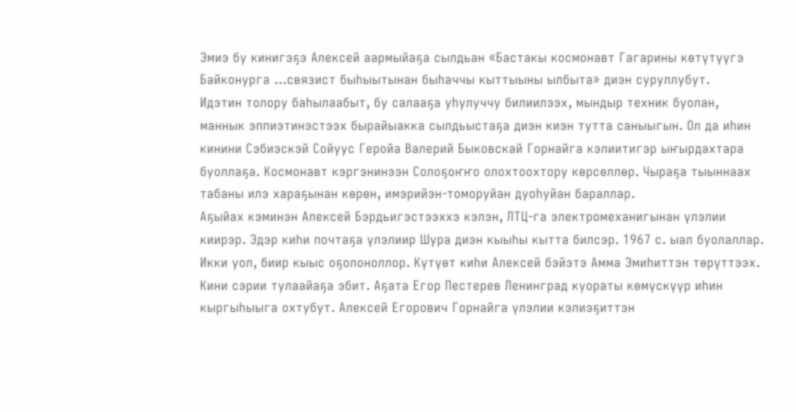Эмиэ бу кинигэҕэ Алексей аармыйаҕа сылдьан «Бастакы космонавт Гагарины көтүтүүгэ Байконурга …связист быһыытынан быһаччы кыттыыны ылбыта» диэн суруллубут.
Идэтин толору баһылаабыт, бу салааҕа уһулуччу билиилээх, мындыр техник буолан, маннык эппиэтинэстээх бырайыакка сылдьыстаҕа диэн киэн тутта саныыгын. Ол да иһин кинини Сэбиэскэй Сойуус Геройа Валерий Быковскай Горнайга кэлиитигэр ыҥырдахтара буоллаҕа. Космонавт кэргэнинээн Солоҕоҥҥо олохтоохтору көрсөллөр. Чыраҕа тыыннаах табаны илэ хараҕынан көрөн, имэрийэн-томоруйан дуоһуйан бараллар.
Аҕыйах кэминэн Алексей Бэрдьигэстээххэ кэлэн, ЛТЦ-га электромеханигынан үлэлии киирэр. Эдэр киһи почтаҕа үлэлиир Шура диэн кыыһы кытта билсэр. 1967 с. ыал буолаллар. Икки уол, биир кыыс оҕолоноллор. Күтүөт киһи Алексей бэйэтэ Амма Эмиһиттэн төрүттээх. Кини сэрии тулаайаҕа эбит. Аҕата Егор Пестерев Ленинград куораты көмүскүүр иһин кыргыһыыга охтубут. Алексей Егорович Горнайга үлэлии кэлиэҕиттэн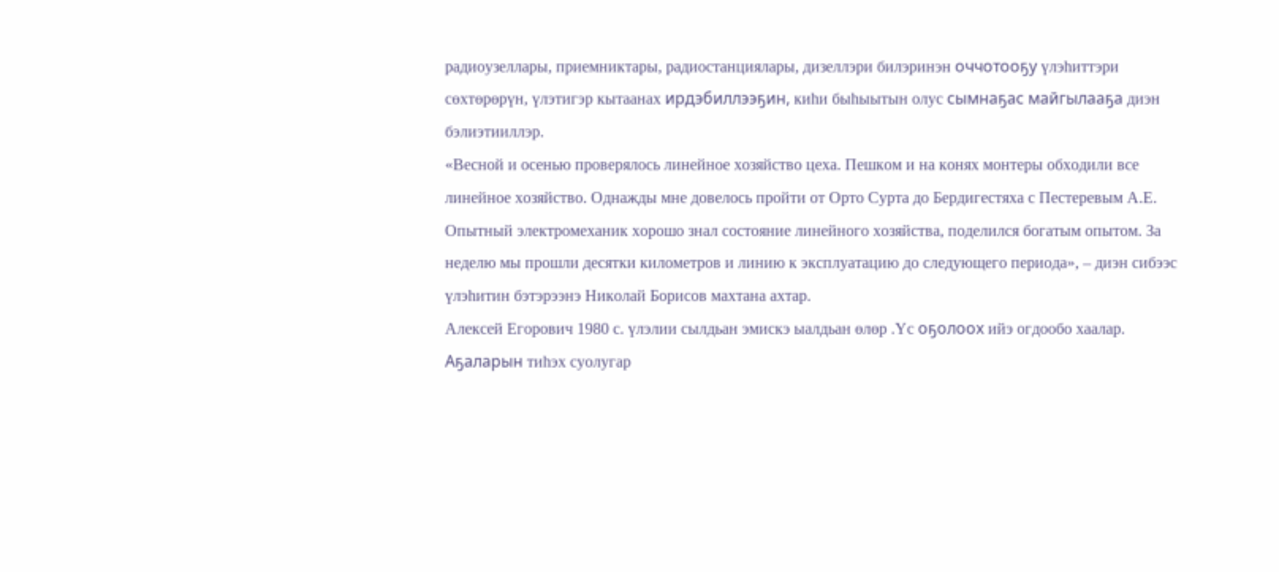радиоузеллары, приемниктары, радиостанциялары, дизеллэри билэринэн оччотооҕу үлэһиттэри сөхтөрөрүн, үлэтигэр кытаанах ирдэбиллээҕин, киһи быһыытын олус сымнаҕас майгылааҕа диэн бэлиэтииллэр.
«Весной и осенью проверялось линейное хозяйство цеха. Пешком и на конях монтеры обходили все линейное хозяйство. Однажды мне довелось пройти от Орто Сурта до Бердигестяха с Пестеревым А.Е. Опытный электромеханик хорошо знал состояние линейного хозяйства, поделился богатым опытом. За неделю мы прошли десятки километров и линию к эксплуатацию до следующего периода», – диэн сибээс үлэһитин бэтэрээнэ Николай Борисов махтана ахтар.
Алексей Егорович 1980 с. үлэлии сылдьан эмискэ ыалдьан өлөр .Үс оҕолоох ийэ огдообо хаалар. Аҕаларын тиһэх суолугар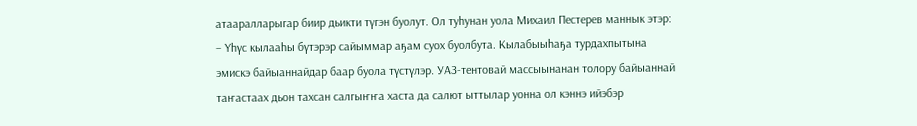атааралларыгар биир дьикти түгэн буолут. Ол туһунан уола Михаил Пестерев маннык этэр:
– Үһүс кылааһы бүтэрэр сайыммар аҕам суох буолбута. Кылабыыһаҕа турдахпытына эмискэ байыаннайдар баар буола түстүлэр. УАЗ-тентовай массыынанан толору байыаннай таҥастаах дьон тахсан салгыҥҥа хаста да салют ыттылар уонна ол кэннэ ийэбэр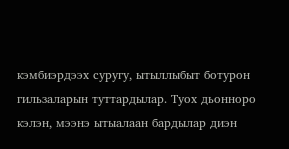кэмбиэрдээх суругу, ытыллыбыт ботурон гильзаларын туттардылар. Туох дьонноро кэлэн, мээнэ ытыалаан бардылар диэн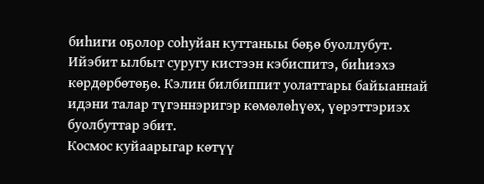биһиги оҕолор соһуйан куттаныы бөҕө буоллубут. Ийэбит ылбыт суругу кистээн кэбиспитэ, биһиэхэ көрдөрбөтөҕө. Кэлин билбиппит уолаттары байыаннай идэни талар түгэннэригэр көмөлөһүөх, үөрэттэриэх буолбуттар эбит.
Космос куйаарыгар көтүү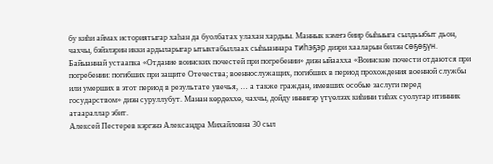бу киһи аймах историятыгар хаһан да буолбатах улахан хардыы. Маннык кэмҥэ биир быһыыга сылдьыбыт дьон, чахчы, бэйэлэрин икки ардыларыгар ытыктабыллаах сыһыаннара тиһэҕэр диэри хааларын билэн сөҕөҕүн. Байыаннай устаапка «Отдание воинских почестей при погребении» диэн ыйаахха «Воинские почести отдаются при погребении: погибших при защите Отечества; военнослужащих, погибших в период прохождения военной службы или умерших в этот период в результате увечья, … а также граждан, имевших особые заслуги перед государством» диэн суруллубут. Манан көрдөххө, чахчы, дойду иннигэр үтүөлээх киһини тиһэх суолугар итинник атаараллар эбит.
Алексей Пестерев кэргэнэ Александра Михайловна 30 сыл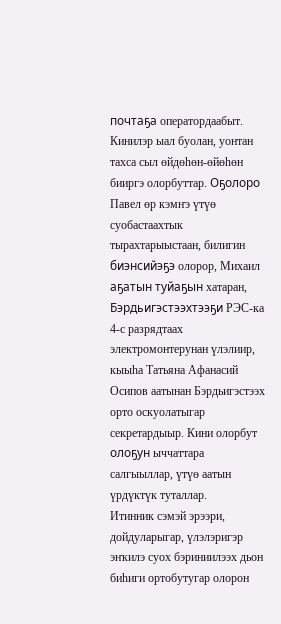почтаҕа оператордаабыт. Кинилэр ыал буолан, уонтан тахса сыл өйдөһөн-өйөһөн бииргэ олорбуттар. Оҕолоро Павел өр кэмҥэ үтүө суобастаахтык тырахтарыыстаан, билигин биэнсийэҕэ олорор, Михаил аҕатын туйаҕын хатаран, Бэрдьигэстээхтээҕи РЭС-ка 4-с разрядтаах электромонтерунан үлэлиир, кыыһа Татьяна Афанасий Осипов аатынан Бэрдьигэстээх орто оскуолатыгар секретардыыр. Кини олорбут олоҕун ыччаттара салгыыллар, үтүө аатын үрдүктүк туталлар.
Итинник сэмэй эрээри, дойдуларыгар, үлэлэригэр эҥкилэ суох бэриниилээх дьон биһиги ортобутугар олорон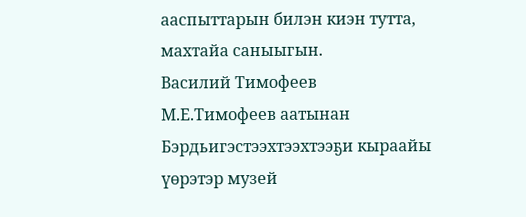ааспыттарын билэн киэн тутта, махтайа саныыгын.
Василий Тимофеев
М.Е.Тимофеев аатынан Бэрдьигэстээхтээхтээҕи кыраайы үөрэтэр музей